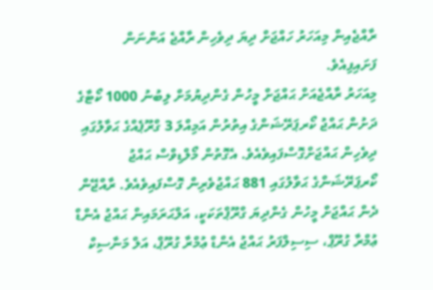ރާއްޖެއިން މިއަހަރު ހައްޖަށް ދިޔަ ދިވެހިން ރާއްޖެ އަންނަން ފަށައިފިއެވެ.
މިއަހަރު ރާއްޖެއަށް ޙައްޖަށް މީހުން ގެންދިޔުމަށް ލިބުނު 1000 ކޯޓާގެ ދަށުން ޙައްޖު ކޯރޕަރޭޝަންގެ އިތުރުން އަމިއްލަ 3 ގްރޫޕެއްގެ ޙަވާލުގައި ދިވެހިން ޙައްޖަށްގޮސްފައިވެއެވެ. އެގޮތުން މޯލްޑިވްސް ޙައްޖު ކޯރޕަރޭޝަންގެ ޙަވާލުގައި 881 ޙައްޖުވެރިން ގޮސްފައިވެއެވެ. ރާއްޖޭން ދެން ޙައްޖަށް މީހުން ގެންދިޔަ ގްރޫޕްތަކަކީ، އަލްޙަރަމައިން ޙައްޖު އެންޑް ޢުމްރާ ގުރޫޕް، ސިސިލްފަރު ޙައްޖު އެންޑް ޢުމްރާ ގުރޫޕް، އަލް މަނާސިކް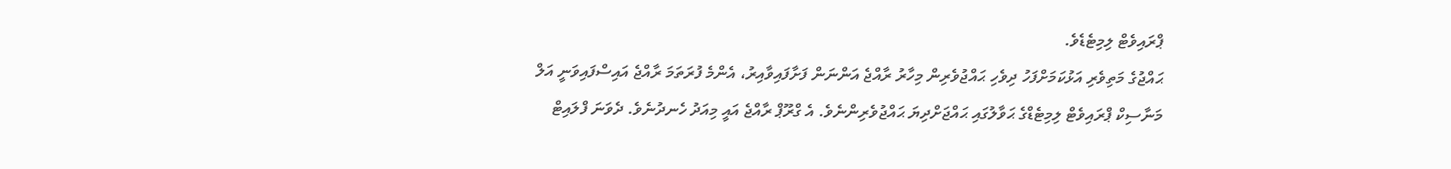ޕްރައިވެޓް ލިމިޓެޑެވެ.
ޙައްޖުގެ މަތިވެރި އަޅުކަމަށްފަހު ދިވެހި ޙައްޖުވެރިން މިހާރު ރާއްޖެ އަންނަން ފަށާފައިވާއިރު، އެންމެ ފުރަތަމަ ރާއްޖެ އައިސްފައިވަނީ އަލް މަނާސިކް ޕްރައިވެޓް ލިމިޓެޑްގެ ޙަވާލުގައި ޙައްޖަށްދިޔަ ޙައްޖުވެރިންނެވެ. އެ ގްރޫޕް ރާއްޖެ އައީ މިއަދު ހެނދުނެވެ. ދެވަނަ ފްލައިޓް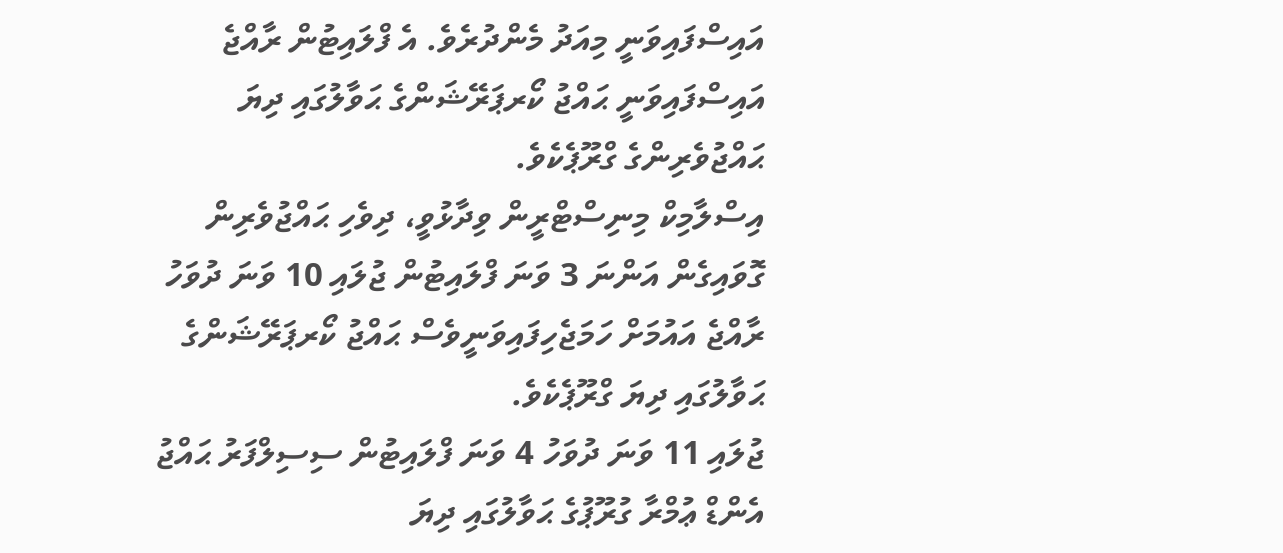އައިސްފައިވަނީ މިއަދު މެންދުރެވެ. އެ ފްލައިޓުން ރާއްޖެ އައިސްފައިވަނީ ޙައްޖު ކޯރޕަރޭޝަންގެ ޙަވާލުގައި ދިޔަ ޙައްޖުވެރިންގެ ގްރޫޕެކެވެ.
އިސްލާމިކް މިނިސްޓްރީން ވިދާޅުވީ، ދިވެހި ޙައްޖުވެރިން ގޮވައިގެން އަންނަ 3 ވަނަ ފްލައިޓުން ޖުލައި 10 ވަނަ ދުވަހު ރާއްޖެ އައުމަށް ހަމަޖެހިފައިވަނީވެސް ޙައްޖު ކޯރޕަރޭޝަންގެ ޙަވާލުގައި ދިޔަ ގްރޫޕެކެވެ.
ޖުލައި 11 ވަނަ ދުވަހު 4 ވަނަ ފްލައިޓުން ސިސިލްފަރު ޙައްޖު އެންޑް ޢުމްރާ ގުރޫޕުގެ ޙަވާލުގައި ދިޔަ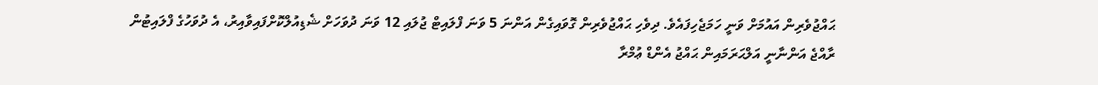ޙައްޖުވެރިން އައުމަށް ވަނީ ހަމަޖެހިފައެވެ. ދިވެހި ޙައްޖުވެރިން ގޮވައިގެން އަންނަ 5 ވަނަ ފްލައިޓް ޖުލައި 12 ވަނަ ދުވަހަށް ޝެޑިއުލްކޮށްފައިވާއިރު، އެ ދުވަހުގެ ފްލައިޓުން ރާއްޖެ އަންނާނީ އަލްޙަރަމައިން ޙައްޖު އެންޑް ޢުމްރާ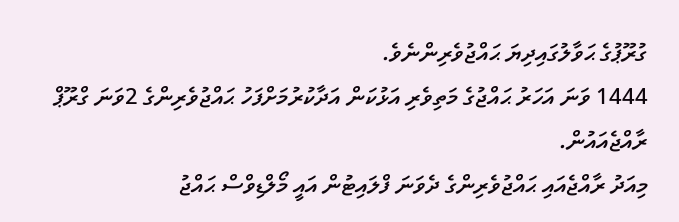ގުރޫޕުގެ ޙަވާލުގައިދިޔަ ޙައްޖުވެރިންނެވެ.
1444 ވަނަ އަހަރު ޙައްޖުގެ މަތިވެރި އަޅުކަން އަދާކުރުމަށްފަހު ޙައްޖުވެރިންގެ 2ވަނަ ގްރޫޕް ރާއްޖެއައުން.
މިއަދު ރާއްޖެއައި ޙައްޖުވެރިންގެ ދެވަނަ ފްލައިޓުން އައީ މޯލްޑިވްސް ޙައްޖު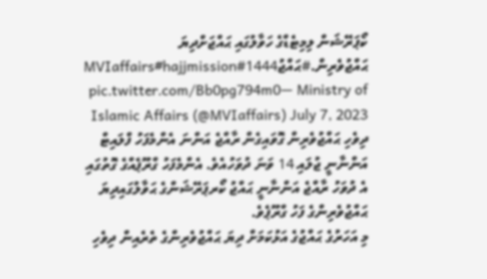ކޯޕަރޭޝަން ލިމިޓެޑްގެ ހަވާލުގައި ޙައްޖަށްދިޔަ ޙައްޖުވެރިން.#ޙައްޖު1444#MVIaffairs#hajjmission pic.twitter.com/Bb0pg794m0— Ministry of Islamic Affairs (@MVIaffairs) July 7, 2023
ދިވެހި ޙައްޖުވެރިން ގޮވައިގެން ރާއްޖެ އަންނަ އެންމެފަހު ފްލައިޓް އަންނާނީ ޖުލައި 14 ވަނަ ދުވަހުއެވެ. އެންމެފަހު ގްރޫޕެއްގެ ގޮތުގައި އެ ދުވަހު ރާއްޖެ އަންނާނީ ޙައްޖު ކޯރޕަރޭޝަންގެ ޙަވާލުގައިދިޔަ ޙައްޖުވެރިންގެ ފަހު ގްރޫޕެވެ.
މި އަހަރުގެ ޙައްޖުގެ އަޅުކަމަށް ދިޔަ ޙައްޖުވެރިންގެ ތެރެއިން ދިވެހި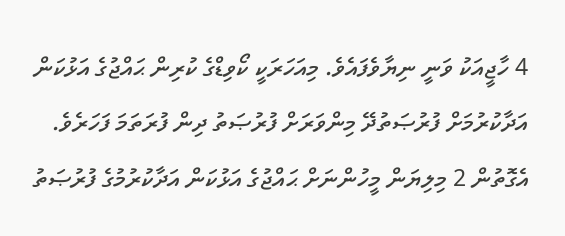4 ހާޖީއަކު ވަނީ ނިޔާވެފައެވެ. މިއަހަރަކީ ކޯވިޑްގެ ކުރިން ޙައްޖުގެ އަޅުކަން އަދާކުރުމަށް ފުރުޞަތުދޭ މިންވަރަށް ފުރުޞަތު ދިން ފުރަތަމަ ފަހަރެވެ. އެގޮތުން 2 މިލިޔަން މީހުންނަށް ޙައްޖުގެ އަޅުކަން އަދާކުރުމުގެ ފުރުޞަތު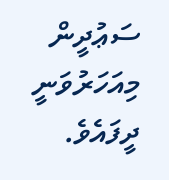ސަޢުދީން މިއަހަރުވަނީ ދީފައެވެ.